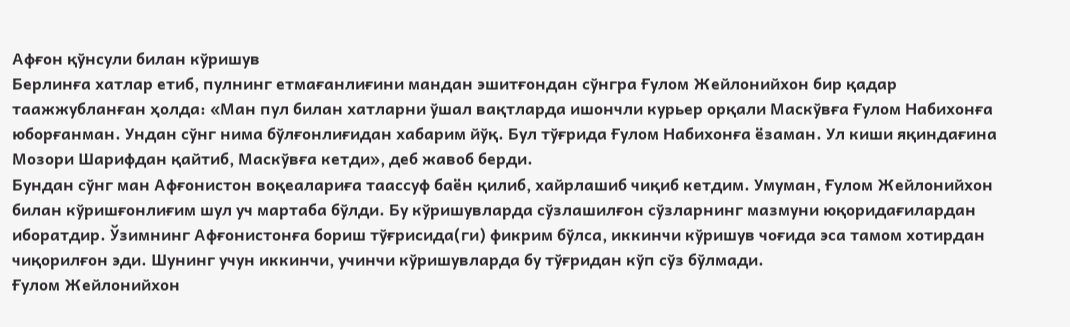Афғон қўнсули билан кўришув
Берлинға хатлар етиб, пулнинг етмағанлиғини мандан эшитғондан сўнгра Ғулом Жейлонийхон бир қадар таажжубланған ҳолда: «Ман пул билан хатларни ўшал вақтларда ишончли курьер орқали Маскўвға Ғулом Набихонға юборғанман. Ундан сўнг нима бўлғонлиғидан хабарим йўқ. Бул тўғрида Ғулом Набихонға ёзаман. Ул киши яқиндағина Мозори Шарифдан қайтиб, Маскўвға кетди», деб жавоб берди.
Бундан сўнг ман Афғонистон воқеалариға таассуф баён қилиб, хайрлашиб чиқиб кетдим. Умуман, Ғулом Жейлонийхон билан кўришғонлиғим шул уч мартаба бўлди. Бу кўришувларда сўзлашилғон сўзларнинг мазмуни юқоридағилардан иборатдир. Ўзимнинг Афғонистонға бориш тўғрисида(ги) фикрим бўлса, иккинчи кўришув чоғида эса тамом хотирдан чиқорилғон эди. Шунинг учун иккинчи, учинчи кўришувларда бу тўғридан кўп сўз бўлмади.
Ғулом Жейлонийхон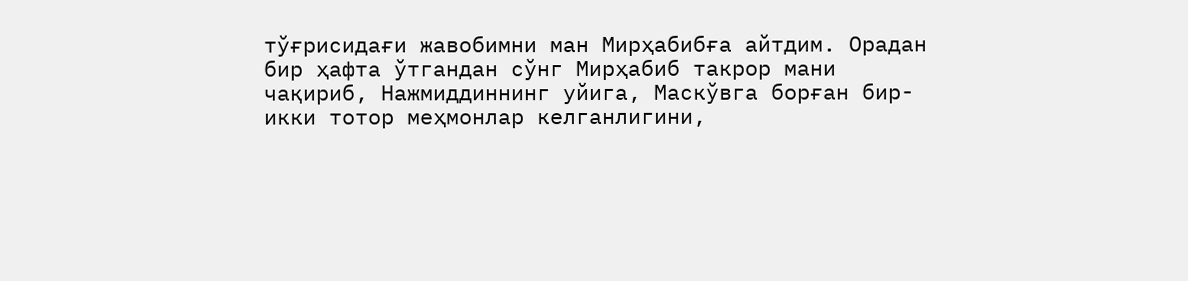тўғрисидағи жавобимни ман Мирҳабибға айтдим. Орадан бир ҳафта ўтгандан сўнг Мирҳабиб такрор мани чақириб, Нажмиддиннинг уйига, Маскўвга борған бир-икки тотор меҳмонлар келганлигини,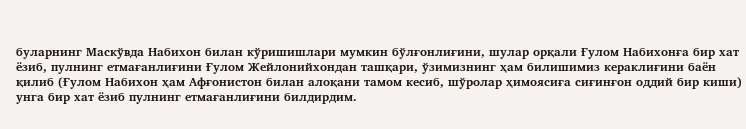буларнинг Маскўвда Набихон билан кўришишлари мумкин бўлғонлиғини, шулар орқали Ғулом Набихонға бир хат ёзиб, пулнинг етмағанлиғини Ғулом Жейлонийхондан ташқари, ўзимизнинг ҳам билишимиз кераклиғини баён қилиб (Ғулом Набихон ҳам Афғонистон билан алоқани тамом кесиб, шўролар ҳимоясиға сиғинғон оддий бир киши) унга бир хат ёзиб пулнинг етмағанлиғини билдирдим.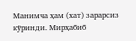Манимча ҳам (хат) зарарсиз кўринди. Мирҳабиб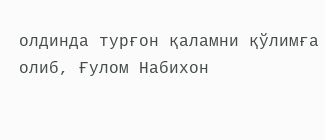олдинда турғон қаламни қўлимға олиб, Ғулом Набихон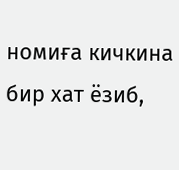номиға кичкина бир хат ёзиб,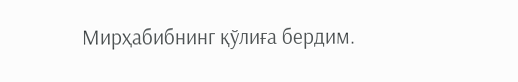Мирҳабибнинг қўлиға бердим.